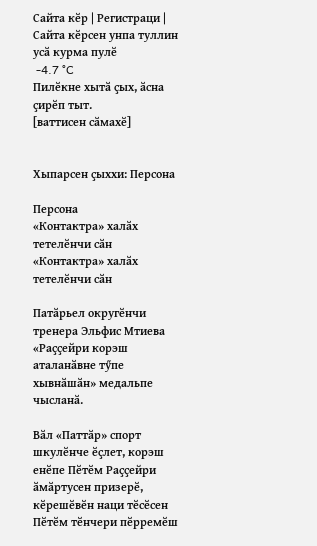Сайта кӗр | Регистраци | Сайта кӗрсен унпа туллин усӑ курма пулӗ
 -4.7 °C
Пилӗкне хытӑ ҫых, ӑсна ҫирӗп тыт.
[ваттисен сӑмахӗ]


Хыпарсен ҫыххи: Персона

Персона
«Контактра» халӑх тетелӗнчи сӑн
«Контактра» халӑх тетелӗнчи сӑн

Патӑрьел округӗнчи тренера Эльфис Мтиева «Раҫҫейри корэш аталанӑвне тӳпе хывнӑшӑн» медальпе чысланӑ.

Вӑл «Паттӑр» спорт шкулӗнче ӗҫлет, корэш енӗпе Пӗтӗм Раҫҫейри ӑмӑртусен призерӗ, кӗрешӗвӗн наци тӗсӗсен Пӗтӗм тӗнчери пӗрремӗш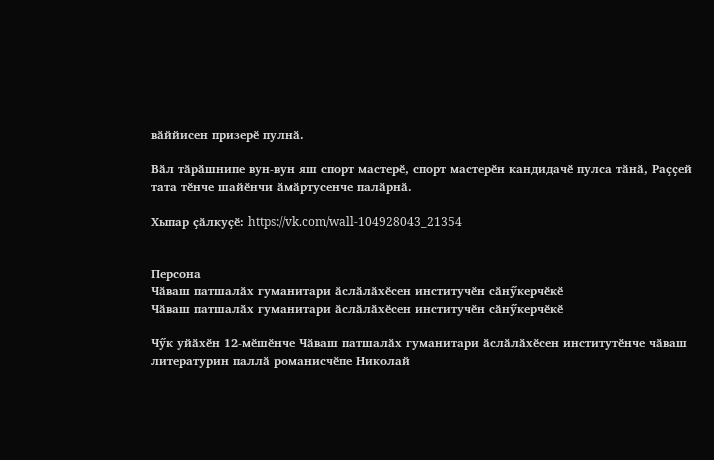вӑййисен призерӗ пулнӑ.

Вӑл тӑрӑшнипе вун-вун яш спорт мастерӗ, спорт мастерӗн кандидачӗ пулса тӑнӑ, Раҫҫей тата тӗнче шайӗнчи ӑмӑртусенче палӑрнӑ.

Хыпар ҫӑлкуҫӗ: https://vk.com/wall-104928043_21354


Персона
Чӑваш патшалӑх гуманитари ӑслӑлӑхӗсен институчӗн сӑнӳкерчӗкӗ
Чӑваш патшалӑх гуманитари ӑслӑлӑхӗсен институчӗн сӑнӳкерчӗкӗ

Чӳк уйӑхӗн 12-мӗшӗнче Чӑваш патшалӑх гуманитари ӑслӑлӑхӗсен институтӗнче чӑваш литературин паллӑ романисчӗпе Николай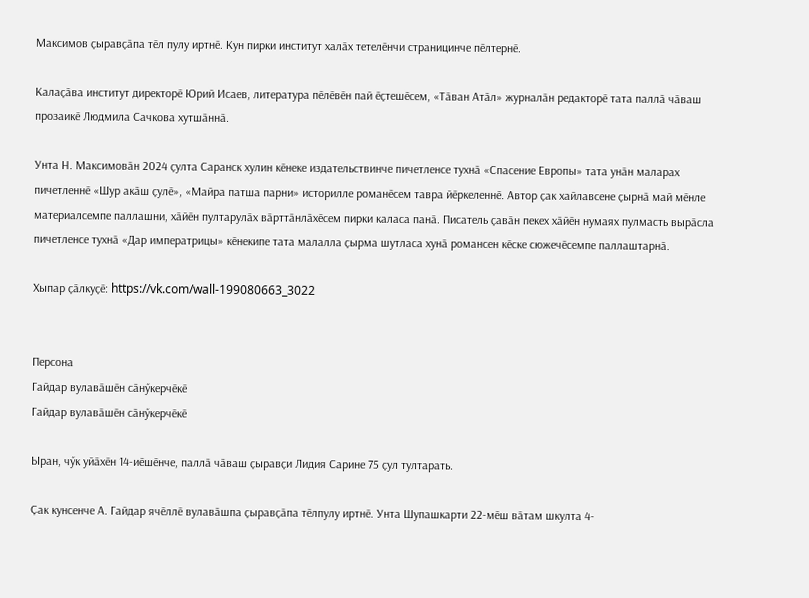Максимов ҫыравҫӑпа тӗл пулу иртнӗ. Кун пирки институт халӑх тетелӗнчи страницинче пӗлтернӗ.

Калаҫӑва институт директорӗ Юрий Исаев, литература пӗлӗвӗн пай ӗҫтешӗсем, «Тӑван Атӑл» журналӑн редакторӗ тата паллӑ чӑваш прозаикӗ Людмила Сачкова хутшӑннӑ.

Унта Н. Максимовӑн 2024 ҫулта Саранск хулин кӗнеке издательствинче пичетленсе тухнӑ «Спасение Европы» тата унӑн маларах пичетленнӗ «Шур акӑш ҫулӗ», «Майра патша парни» историлле романӗсем тавра йӗркеленнӗ. Автор ҫак хайлавсене ҫырнӑ май мӗнле материалсемпе паллашни, хӑйӗн пултарулӑх вӑрттӑнлӑхӗсем пирки каласа панӑ. Писатель ҫавӑн пекех хӑйӗн нумаях пулмасть вырӑсла пичетленсе тухнӑ «Дар императрицы» кӗнекипе тата малалла ҫырма шутласа хунӑ романсен кӗске сюжечӗсемпе паллаштарнӑ.

Хыпар ҫӑлкуҫӗ: https://vk.com/wall-199080663_3022


Персона
Гайдар вулавӑшӗн сӑнӳкерчӗкӗ
Гайдар вулавӑшӗн сӑнӳкерчӗкӗ

Ыран, чӳк уйӑхӗн 14-иӗшӗнче, паллӑ чӑваш ҫыравҫи Лидия Сарине 75 ҫул тултарать.

Ҫак кунсенче А. Гайдар ячӗллӗ вулавӑшпа ҫыравҫӑпа тӗлпулу иртнӗ. Унта Шупашкарти 22-мӗш вӑтам шкулта 4-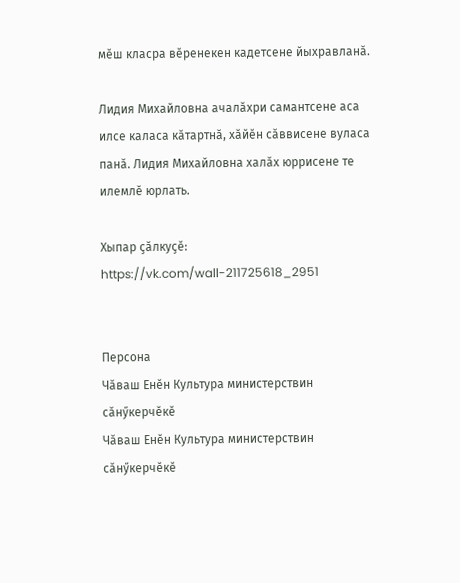мӗш класра вӗренекен кадетсене йыхравланӑ.

Лидия Михайловна ачалӑхри самантсене аса илсе каласа кӑтартнӑ, хӑйӗн сӑввисене вуласа панӑ. Лидия Михайловна халӑх юррисене те илемлӗ юрлать.

Хыпар ҫӑлкуҫӗ: https://vk.com/wall-211725618_2951


Персона
Чӑваш Енӗн Культура министерствин сӑнӳкерчӗкӗ
Чӑваш Енӗн Культура министерствин сӑнӳкерчӗкӗ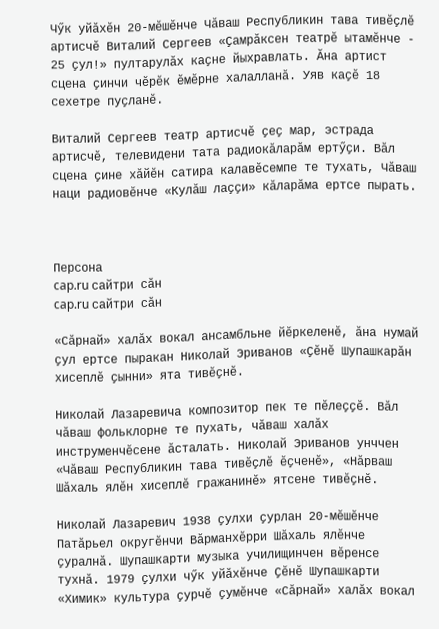Чӳк уйӑхӗн 20-мӗшӗнче Чӑваш Республикин тава тивӗҫлӗ артисчӗ Виталий Сергеев «Ҫамрӑксен театрӗ ытамӗнче - 25 ҫул!» пултарулӑх каҫне йыхравлать. Ӑна артист сцена ҫинчи чӗрӗк ӗмӗрне халалланӑ. Уяв каҫӗ 18 сехетре пуҫланӗ.

Виталий Сергеев театр артисчӗ ҫеҫ мар, эстрада артисчӗ, телевидени тата радиокӑларӑм ертӳҫи. Вӑл сцена ҫине хӑйӗн сатира калавӗсемпе те тухать, Чӑваш наци радиовӗнче «Кулӑш лаҫҫи» кӑларӑма ертсе пырать.



Персона
cap.ru сайтри сӑн
cap.ru сайтри сӑн

«Сӑрнай» халӑх вокал ансамбльне йӗркеленӗ, ӑна нумай ҫул ертсе пыракан Николай Эриванов «Ҫӗнӗ Шупашкарӑн хисеплӗ ҫынни» ята тивӗҫнӗ.

Николай Лазаревича композитор пек те пӗлеҫҫӗ. Вӑл чӑваш фольклорне те пухать, чӑваш халӑх инструменчӗсене ӑсталать. Николай Эриванов унччен «Чӑваш Республикин тава тивӗҫлӗ ӗҫченӗ», «Нӑрваш Шӑхаль ялӗн хисеплӗ гражанинӗ» ятсене тивӗҫнӗ.

Николай Лазаревич 1938 ҫулхи ҫурлан 20-мӗшӗнче Патӑрьел округӗнчи Вӑрманхӗрри Шӑхаль ялӗнче ҫуралнӑ. Шупашкарти музыка училищинчен вӗренсе тухнӑ. 1979 ҫулхи чӳк уйӑхӗнче Ҫӗнӗ Шупашкарти «Химик» культура ҫурчӗ ҫумӗнче «Сӑрнай» халӑх вокал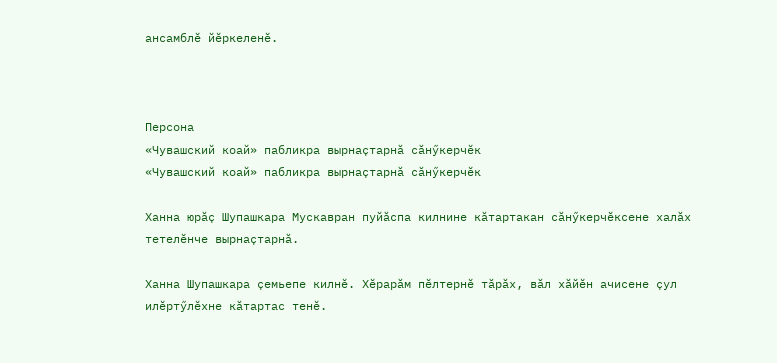ансамблӗ йӗркеленӗ.



Персона
«Чувашский коай» пабликра вырнаҫтарнӑ сӑнӳкерчӗк
«Чувашский коай» пабликра вырнаҫтарнӑ сӑнӳкерчӗк

Ханна юрӑҫ Шупашкара Мускавран пуйӑспа килнине кӑтартакан сӑнӳкерчӗксене халӑх тетелӗнче вырнаҫтарнӑ.

Ханна Шупашкара ҫемьепе килнӗ. Хӗрарӑм пӗлтернӗ тӑрӑх, вӑл хӑйӗн ачисене ҫул илӗртӳлӗхне кӑтартас тенӗ.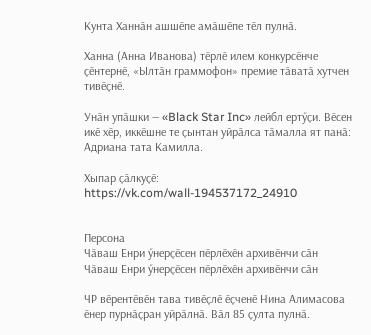Кунта Ханнӑн ашшӗпе амӑшӗпе тӗл пулнӑ.

Ханна (Анна Иванова) тӗрлӗ илем конкурсӗнче ҫӗнтернӗ, «Ылтӑн граммофон» премие тӑватӑ хутчен тивӗҫнӗ.

Унӑн упӑшки — «Black Star Inc» лейбл ертӳҫи. Вӗсен икӗ хӗр, иккӗшне те ҫынтан уйрӑлса тӑмалла ят панӑ: Адриана тата Камилла.

Хыпар ҫӑлкуҫӗ: https://vk.com/wall-194537172_24910


Персона
Чӑваш Енри ӳнерҫӗсен пӗрлӗхӗн архивӗнчи сӑн
Чӑваш Енри ӳнерҫӗсен пӗрлӗхӗн архивӗнчи сӑн

ЧР вӗрентӗвӗн тава тивӗҫлӗ ӗҫченӗ Нина Алимасова ӗнер пурнӑҫран уйрӑлнӑ. Вӑл 85 ҫулта пулнӑ.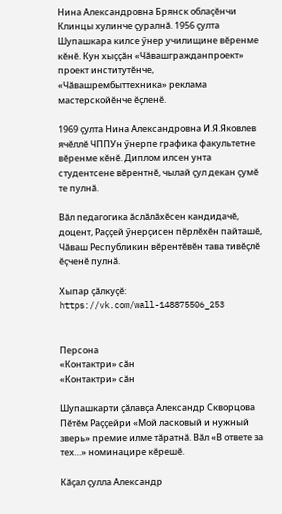Нина Александровна Брянск облаҫӗнчи Клинцы хулинче ҫуралнӑ. 1956 ҫулта Шупашкара килсе ӳнер училищине вӗренме кӗнӗ. Кун хыҫҫӑн «Чӑвашгражданпроект» проект институтӗнче, «Чӑвашрембыттехника» реклама мастерскойӗнче ӗҫленӗ.

1969 ҫулта Нина Александровна И.Я.Яковлев ячӗллӗ ЧППУн ӳнерпе графика факультетне вӗренме кӗнӗ. Диплом илсен унта студентсене вӗрентнӗ, чылай ҫул декан ҫумӗ те пулнӑ.

Вӑл педагогика ӑслӑлӑхӗсен кандидачӗ, доцент, Раҫҫей ӳнерҫисен пӗрлӗхӗн пайташӗ, Чӑваш Республикин вӗрентӗвӗн тава тивӗҫлӗ ӗҫченӗ пулнӑ.

Хыпар ҫӑлкуҫӗ: https://vk.com/wall-148875506_253


Персона
«Контактри» сӑн
«Контактри» сӑн

Шупашкарти ҫӑлавҫа Александр Скворцова Пӗтӗм Раҫҫейри «Мой ласковый и нужный зверь» премие илме тӑратнӑ. Вӑл «В ответе за тех…» номинацире кӗрешӗ.

Кӑҫал ҫулла Александр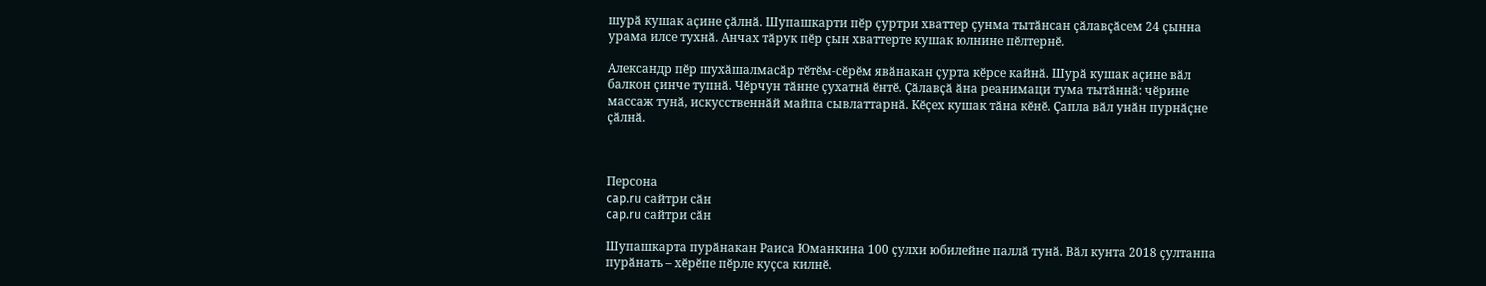шурӑ кушак аҫине ҫӑлнӑ. Шупашкарти пӗр ҫуртри хваттер ҫунма тытӑнсан ҫӑлавҫӑсем 24 ҫынна урама илсе тухнӑ. Анчах тӑрук пӗр ҫын хваттерте кушак юлнине пӗлтернӗ.

Александр пӗр шухӑшалмасӑр тӗтӗм-сӗрӗм явӑнакан ҫурта кӗрсе кайнӑ. Шурӑ кушак аҫине вӑл балкон ҫинче тупнӑ. Чӗрчун тӑнне ҫухатнӑ ӗнтӗ. Ҫӑлавҫӑ ӑна реанимаци тума тытӑннӑ: чӗрине массаж тунӑ, искусственнӑй майпа сывлаттарнӑ. Кӗҫех кушак тӑна кӗнӗ. Ҫапла вӑл унӑн пурнӑҫне ҫӑлнӑ.



Персона
cap.ru сайтри сӑн
cap.ru сайтри сӑн

Шупашкарта пурӑнакан Раиса Юманкина 100 ҫулхи юбилейне паллӑ тунӑ. Вӑл кунта 2018 ҫултанпа пурӑнать – хӗрӗпе пӗрле куҫса килнӗ.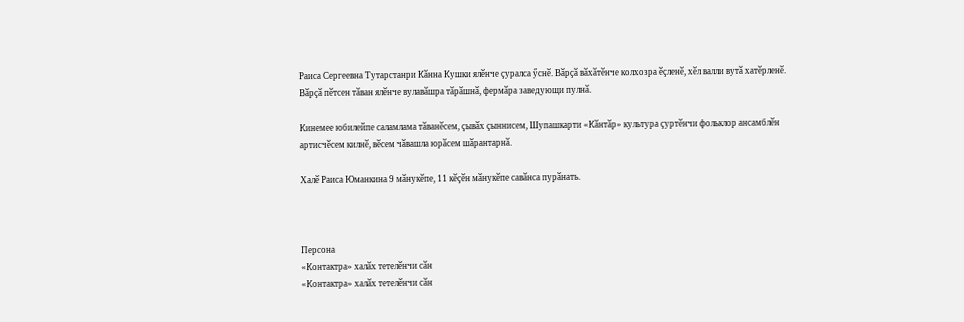Раиса Сергеевна Тутарстанри Кӑнна Кушки ялӗнче ҫуралса ӳснӗ. Вӑрҫӑ вӑхӑтӗнче колхозра ӗҫленӗ, хӗл валли вутӑ хатӗрленӗ. Вӑрҫӑ пӗтсен тӑван ялӗнче вулавӑшра тӑрӑшнӑ, фермӑра заведующи пулнӑ.

Кинемее юбилейпе саламлама тӑванӗсем, ҫывӑх ҫыннисем, Шупашкарти «Кӑнтӑр» культура ҫуртӗнчи фольклор ансамблӗн артисчӗсем килнӗ, вӗсем чӑвашла юрӑсем шӑрантарнӑ.

Халӗ Раиса Юманкина 9 мӑнукӗпе, 11 кӗҫӗн мӑнукӗпе савӑнса пурӑнать.



Персона
«Контактра» халӑх тетелӗнчи сӑн
«Контактра» халӑх тетелӗнчи сӑн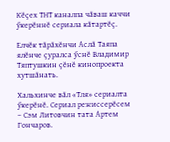Кӗҫех ТНТ каналпа чӑваш каччи ӳкерӗннӗ сериала кӑтартӗҫ.

Елчӗк тӑрӑхӗнчи Аслӑ Таяпа ялӗнче ҫуралса ӳснӗ Владимир Тяптушкин ҫӗнӗ кинопроекта хутшӑнать.

Хальхинче вӑл «Тля» сериалта ӳкерӗнӗ. Сериал режиссерӗсем – Сэм Литовчин тата Артем Гончаров.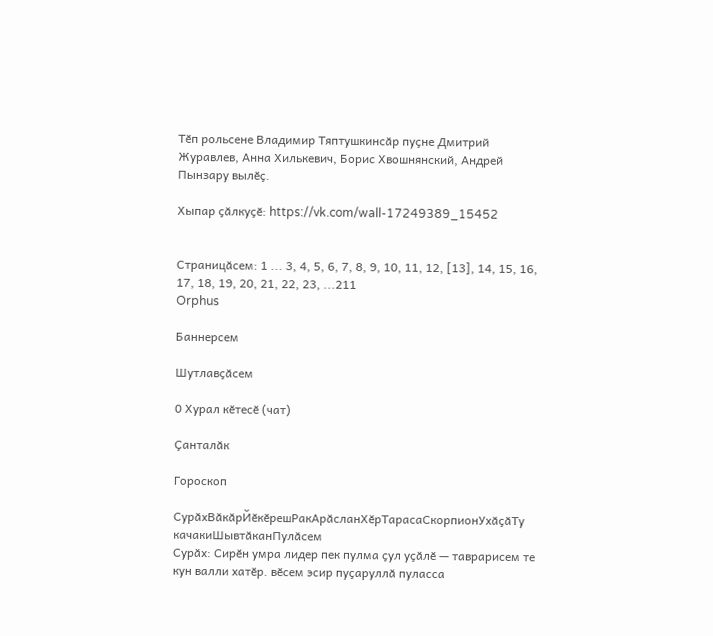Тӗп рольсене Владимир Тяптушкинсӑр пуҫне Дмитрий Журавлев, Анна Хилькевич, Борис Хвошнянский, Андрей Пынзару вылӗҫ.

Хыпар ҫӑлкуҫӗ: https://vk.com/wall-17249389_15452


Страницӑсем: 1 ... 3, 4, 5, 6, 7, 8, 9, 10, 11, 12, [13], 14, 15, 16, 17, 18, 19, 20, 21, 22, 23, ...211
Orphus

Баннерсем

Шутлавҫӑсем

0 Хурал кӗтесӗ (чат)

Ҫанталӑк

Гороскоп

СурӑхВӑкӑрЙӗкӗрешРакАрӑсланХӗрТарасаСкорпионУхӑҫӑТу качакиШывтӑканПулӑсем
Сурӑх: Сирӗн умра лидер пек пулма ҫул уҫӑлӗ — таврарисем те кун валли хатӗр. вӗсем эсир пуҫаруллӑ пуласса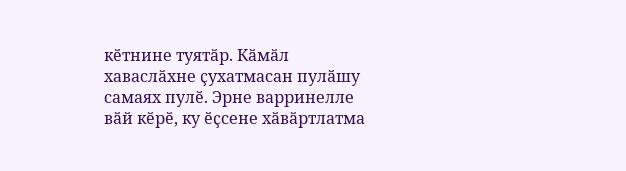кӗтнине туятӑр. Кӑмӑл хаваслӑхне ҫухатмасан пулӑшу самаях пулӗ. Эрне варринелле вӑй кӗрӗ, ку ӗҫсене хӑвӑртлатма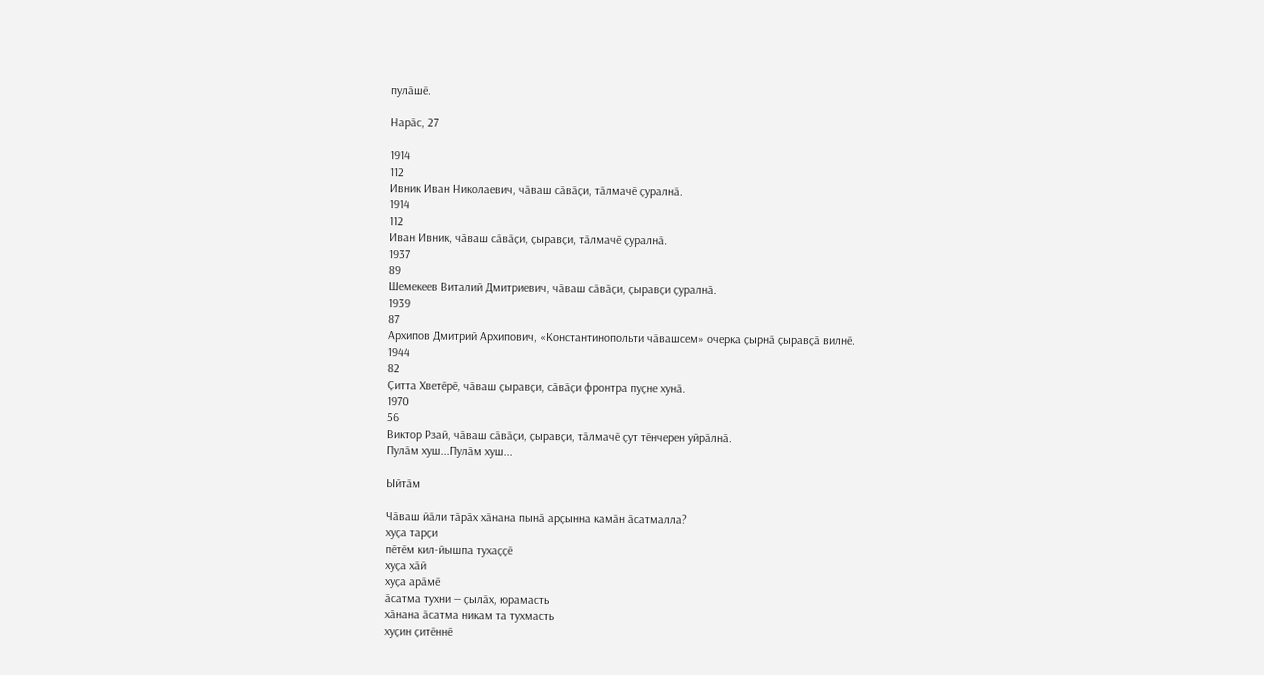пулӑшӗ.

Нарӑс, 27

1914
112
Ивник Иван Николаевич, чӑваш сӑвӑҫи, тӑлмачӗ ҫуралнӑ.
1914
112
Иван Ивник, чӑваш сӑвӑҫи, ҫыравҫи, тӑлмачӗ ҫуралнӑ.
1937
89
Шемекеев Виталий Дмитриевич, чӑваш сӑвӑҫи, ҫыравҫи ҫуралнӑ.
1939
87
Архипов Дмитрий Архипович, «Константинопольти чӑвашсем» очерка ҫырнӑ ҫыравҫӑ вилнӗ.
1944
82
Ҫитта Хветӗрӗ, чӑваш ҫыравҫи, сӑвӑҫи фронтра пуҫне хунӑ.
1970
56
Виктор Рзай, чӑваш сӑвӑҫи, ҫыравҫи, тӑлмачӗ ҫут тӗнчерен уйрӑлнӑ.
Пулӑм хуш...Пулӑм хуш...

Ыйтӑм

Чӑваш йӑли тӑрӑх хӑнана пынӑ арҫынна камӑн ӑсатмалла?
хуҫа тарҫи
пӗтӗм кил-йышпа тухаҫҫӗ
хуҫа хӑй
хуҫа арӑмӗ
ӑсатма тухни — ҫылӑх, юрамасть
хӑнана ӑсатма никам та тухмасть
хуҫин ҫитӗннӗ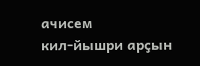ачисем
кил-йышри арҫын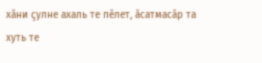хӑни ҫулне ахаль те пӗлет, ӑсатмасӑр та
хуть те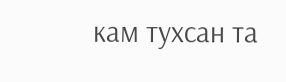кам тухсан та